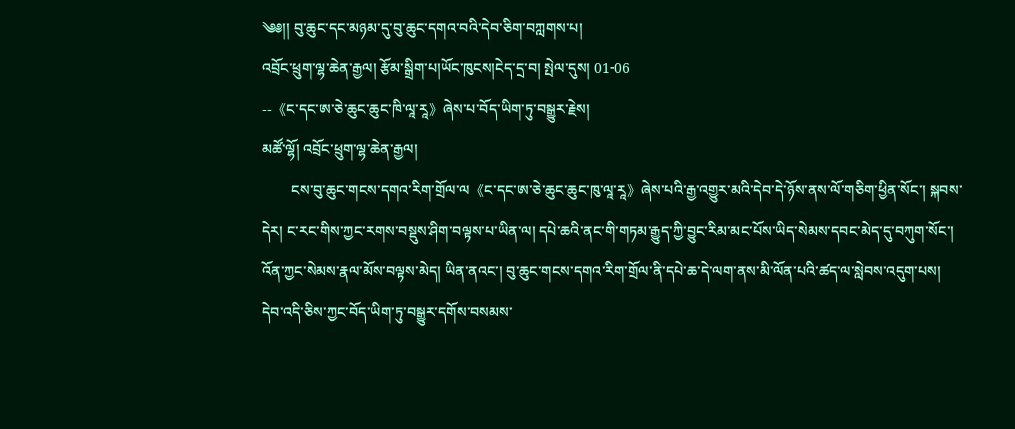༄༅།། བུ་ཆུང་དང་མཉམ་དུ་བུ་ཆུང་དགའ་བའི་དེབ་ཅིག་བཀླགས་པ།
འབྲོང་ཕྲུག་ལྷ་ཆེན་རྒྱལ། རྩོམ་སྒྲིག་པ།ཡོང་ཁུངས།ངེད་དྲ་བ། སྤེལ་དུས། 01-06
--《ང་དང་ཨ་ཅེ་ཆུང་ཆུང་ཁི་ལཱ་རཱ》ཞེས་པ་བོད་ཡིག་ཏུ་བསྒྱུར་རྗེས།
མཚོ་ལྷོ། འབྲོང་ཕྲུག་ལྷ་ཆེན་རྒྱལ།
        ངས་བུ་ཆུང་གངས་དགའ་རིག་གྲོལ་ལ《ང་དང་ཨ་ཅེ་ཆུང་ཆུང་ཁུ་ལཱ་རཱ》ཞེས་པའི་རྒྱ་འགྱུར་མའི་དེབ་དེ་ཉོས་ནས་ལོ་གཅིག་ཕྱིན་སོང་། སྐབས་དེར། ང་རང་གིས་ཀྱང་རགས་བསྡུས་ཤིག་བལྟས་པ་ཡིན་ལ། དཔེ་ཆའི་ནང་གི་གཏམ་རྒྱུད་ཀྱི་བྱུང་རིམ་མང་པོས་ཡིད་སེམས་དབང་མེད་དུ་བཀུག་སོང་། འོན་ཀྱང་སེམས་རྣལ་མོས་བལྟས་མེད། ཡིན་ནའང་། བུ་ཆུང་གངས་དགའ་རིག་གྲོལ་ནི་དཔེ་ཆ་དེ་ལག་ནས་མི་ལོན་པའི་ཚད་ལ་སླེབས་འདུག་པས། དེབ་འདི་ཅིས་ཀྱང་བོད་ཡིག་ཏུ་བསྒྱུར་དགོས་བསམས་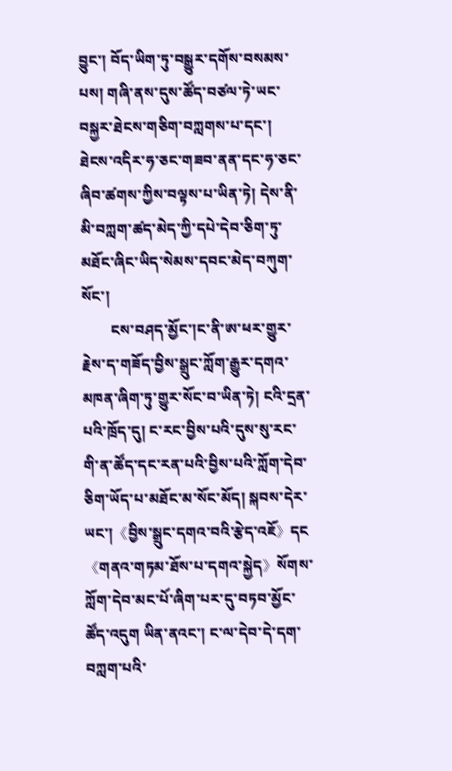བྱུང་། བོད་ཡིག་ཏུ་བསྒྱུར་དགོས་བསམས་པས། གཞི་ནས་དུས་ཚོད་བཙལ་ཏེ་ཡང་བསྐྱར་ཐེངས་གཅིག་བཀླགས་པ་དང་། ཐེངས་འདིར་ཧ་ཅང་གཟབ་ནན་དང་ཧ་ཅང་ཞིབ་ཚགས་ཀྱིས་བལྟས་པ་ཡིན་ཏེ། དེས་ནི་མི་བཀླག་ཚད་མེད་ཀྱི་དཔེ་དེབ་ཅིག་ཏུ་མཐོང་ཞིང་ཡིད་སེམས་དབང་མེད་བཀུག་སོང་།
        ངས་བཤད་མྱོང་།ང་ནི་ཨ་ཕར་གྱུར་རྗེས་ད་གཟོད་བྱིས་སྒྲུང་ཀློག་རྒྱུར་དགའ་མཁན་ཞིག་ཏུ་གྱུར་སོང་བ་ཡིན་ཏེ། ངའི་དྲན་པའི་ཁྲོད་དུ། ང་རང་བྱིས་པའི་དུས་སུ་རང་གི་ན་ཚོད་དང་རན་པའི་བྱིས་པའི་ཀློག་དེབ་ཅིག་ཡོད་པ་མཐོང་མ་སོང་མོད། སྐབས་དེར་ཡང་།《བྱིས་སྒྲུང་དགའ་བའི་རྩེད་འཇོ》དང《གནའ་གཏམ་ཐོས་པ་དགའ་སྐྱེད》སོགས་ཀློག་དེབ་མང་པོ་ཞིག་པར་དུ་བཏབ་མྱོང་ཚོད་འདུག ཡིན་ནའང་། ང་ལ་དེབ་དེ་དག་བཀླག་པའི་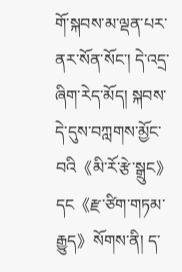གོ་སྐབས་མ་ལྡན་པར་ནར་སོན་སོང་། དེ་འདྲ་ཞིག་རེད་མོད། སྐབས་དེ་དུས་བཀླགས་མྱོང་བའི《མི་རོ་རྩེ་སྒྲུང》དང《རྫ་ཙིག་གཏམ་རྒྱུད》སོགས་ནི། ད་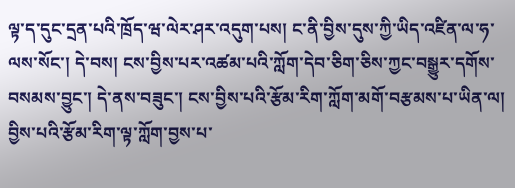ལྟ་ད་དུང་དྲན་པའི་ཁྲོད་ཝ་ལེར་ཤར་འདུག་པས། ང་ནི་བྱིས་དུས་ཀྱི་ཡིད་འཛིན་ལ་ཧ་ལས་སོང་། དེ་བས། ངས་བྱིས་པར་འཚམ་པའི་ཀློག་དེབ་ཅིག་ཅིས་ཀྱང་བསྒྱུར་དགོས་བསམས་བྱུང་། དེ་ནས་བཟུང་། ངས་བྱིས་པའི་རྩོམ་རིག་ཀློག་མགོ་བརྩམས་པ་ཡིན་ལ། བྱིས་པའི་རྩོམ་རིག་ལྟ་ཀློག་བྱས་པ་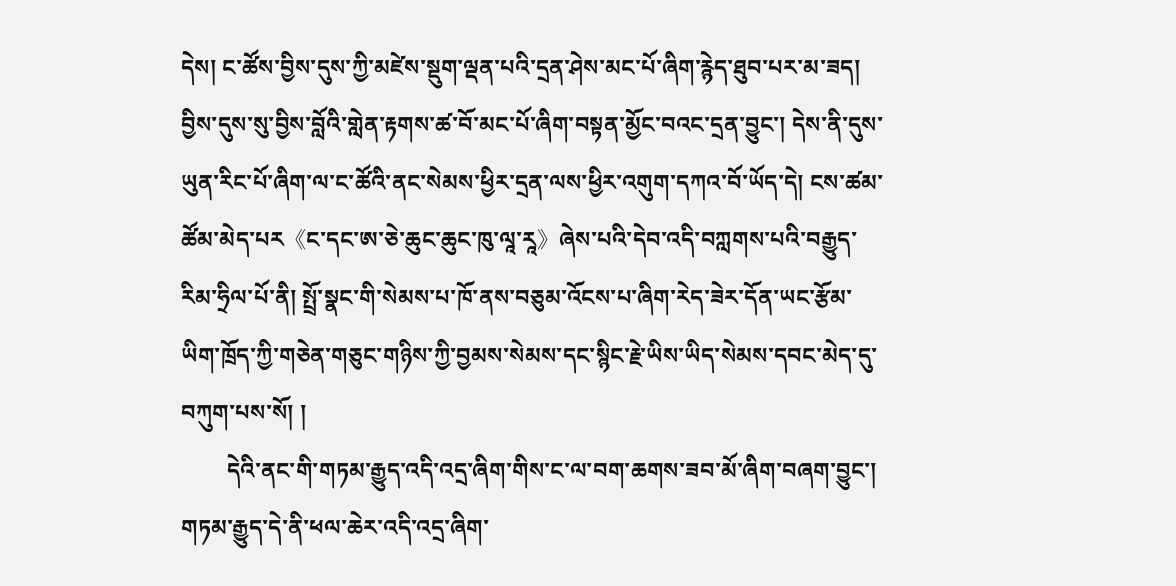དེས། ང་ཚོས་བྱིས་དུས་ཀྱི་མཛེས་སྡུག་ལྡན་པའི་དྲན་ཤེས་མང་པོ་ཞིག་རྙེད་ཐུབ་པར་མ་ཟད། བྱིས་དུས་སུ་བྱིས་བློའི་གླེན་རྟགས་ཚ་བོ་མང་པོ་ཞིག་བསྟན་མྱོང་བའང་དྲན་བྱུང་། དེས་ནི་དུས་ཡུན་རིང་པོ་ཞིག་ལ་ང་ཚོའི་ནང་སེམས་ཕྱིར་དྲན་ལས་ཕྱིར་འགུག་དཀའ་བོ་ཡོད་དེ། ངས་ཚམ་ཚོམ་མེད་པར《ང་དང་ཨ་ཅེ་ཆུང་ཆུང་ཁུ་ལཱ་རཱ》ཞེས་པའི་དེབ་འདི་བཀླགས་པའི་བརྒྱུད་རིམ་ཧྲིལ་པོ་ནི། སྤྲོ་སྣང་གི་སེམས་པ་ཁོ་ནས་བཅུམ་འོངས་པ་ཞིག་རེད་ཟེར་དོན་ཡང་རྩོམ་ཡིག་ཁྲོད་ཀྱི་གཅེན་གཅུང་གཉིས་ཀྱི་བྱམས་སེམས་དང་སྙིང་རྗེ་ཡིས་ཡིད་སེམས་དབང་མེད་དུ་བཀུག་པས་སོ། །
        དེའི་ནང་གི་གཏམ་རྒྱུད་འདི་འདྲ་ཞིག་གིས་ང་ལ་བག་ཆགས་ཟབ་མོ་ཞིག་བཞག་བྱུང་། གཏམ་རྒྱུད་དེ་ནི་ཕལ་ཆེར་འདི་འདྲ་ཞིག་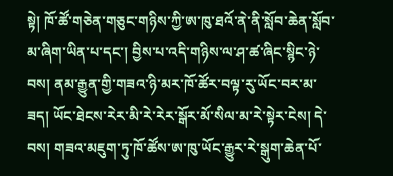སྟེ། ཁོ་ཚོ་གཅེན་གཅུང་གཉིས་ཀྱི་ཨ་ཁུ་ཐའོ་ནེ་ནི་སློབ་ཆེན་སློབ་མ་ཞིག་ཡིན་པ་དང་། བྱིས་པ་འདི་གཉིས་ལ་ཤ་ཚ་ཞིང་སྙིང་ཉེ་བས། ནམ་རྒྱུན་གྱི་གཟའ་ཉི་མར་ཁོ་ཚོར་བལྟ་རུ་ཡོང་བར་མ་ཟད། ཡོང་ཐེངས་རེར་མི་རེ་རེར་སྒོར་མོ་སིལ་མ་རེ་སྟེར་ངེས། དེ་བས། གཟའ་མཇུག་ཏུ་ཁོ་ཚོས་ཨ་ཁུ་ཡོང་རྒྱུར་རེ་སྒུག་ཆེན་པོ་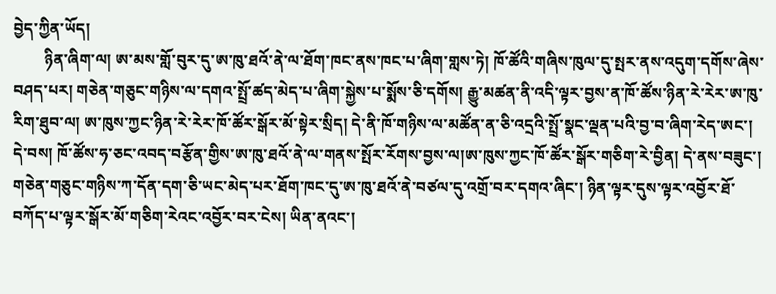བྱེད་ཀྱིན་ཡོད།
        ཉིན་ཞིག་ལ། ཨ་མས་གློ་བུར་དུ་ཨ་ཁུ་ཐའོ་ནེ་ལ་ཐོག་ཁང་ནས་ཁང་པ་ཞིག་གླས་ཏེ། ཁོ་ཚོའི་གཞིས་ཁུལ་དུ་སྤར་ནས་འདུག་དགོས་ཞེས་བཤད་པར། གཅེན་གཅུང་གཉིས་ལ་དགའ་སྤྲོ་ཚད་མེད་པ་ཞིག་སྐྱེས་པ་སྨོས་ཅི་དགོས། རྒྱུ་མཚན་ནི་འདི་ལྟར་བྱས་ན་ཁོ་ཚོས་ཉིན་རེ་རེར་ཨ་ཁུ་རིག་ཐུབ་ལ། ཨ་ཁུས་ཀྱང་ཉིན་རེ་རེར་ཁོ་ཚོར་སྒོར་མོ་སྟེར་སྲིད། དེ་ནི་ཁོ་གཉིས་ལ་མཚོན་ན་ཅི་འདྲའི་སྤྲོ་སྣང་ལྡན་པའི་བྱ་བ་ཞིག་རེད་ཨང་། དེ་བས། ཁོ་ཚོས་ཧ་ཅང་འབད་བརྩོན་གྱིས་ཨ་ཁུ་ཐའོ་ནེ་ལ་གནས་སྤོར་རོགས་བྱས་ལ།ཨ་ཁུས་ཀྱང་ཁོ་ཚོར་སྒོར་གཅིག་རེ་བྱིན། དེ་ནས་བཟུང་། གཅེན་གཅུང་གཉིས་ཀ་དོན་དག་ཅི་ཡང་མེད་པར་ཐོག་ཁང་དུ་ཨ་ཁུ་ཐའོ་ནེ་བཙལ་དུ་འགྲོ་བར་དགའ་ཞིང་། ཉིན་ལྟར་དུས་ལྟར་འབྱོར་ཐོ་བཀོད་པ་ལྟར་སྒོར་མོ་གཅིག་རེའང་འབྱོར་བར་ངེས། ཡིན་ནའང་།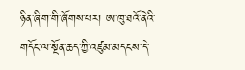ཉིན་ཞིག་གི་ཞོགས་པར། ཨ་ཁུ་ཐའོ་ནེའི་གདོང་ལ་སྔོན་ཆད་ཀྱི་འཛུམ་མདངས་དེ་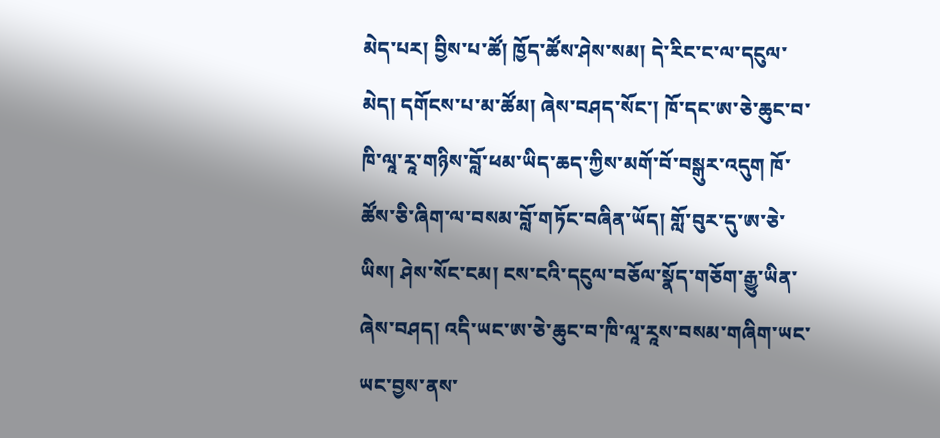མེད་པར། བྱིས་པ་ཚོ། ཁྱོད་ཚོས་ཤེས་སམ། དེ་རིང་ང་ལ་དངུལ་མེད། དགོངས་པ་མ་ཚོམ། ཞེས་བཤད་སོང་། ཁོ་དང་ཨ་ཅེ་ཆུང་བ་ཁི་ལཱ་རཱ་གཉིས་བློ་ཕམ་ཡིད་ཆད་ཀྱིས་མགོ་བོ་བསྒུར་འདུག ཁོ་ཚོས་ཅི་ཞིག་ལ་བསམ་བློ་གཏོང་བཞིན་ཡོད། གློ་བུར་དུ་ཨ་ཅེ་ཡིས། ཤེས་སོང་ངམ། ངས་ངའི་དངུལ་བཅོལ་སྣོད་གཅོག་རྒྱུ་ཡིན་ཞེས་བཤད། འདི་ཡང་ཨ་ཅེ་ཆུང་བ་ཁི་ལཱ་རཱས་བསམ་གཞིག་ཡང་ཡང་བྱས་ནས་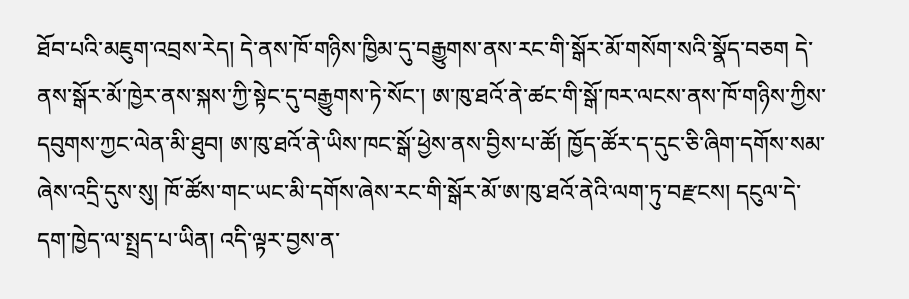ཐོབ་པའི་མཇུག་འབྲས་རེད། དེ་ནས་ཁོ་གཉིས་ཁྱིམ་དུ་བརྒྱུགས་ནས་རང་གི་སྒོར་མོ་གསོག་སའི་སྣོད་བཅག དེ་ནས་སྒོར་མོ་ཁྱེར་ནས་སྐས་ཀྱི་སྟེང་དུ་བརྒྱུགས་ཏེ་སོང་། ཨ་ཁུ་ཐའོ་ནེ་ཚང་གི་སྒོ་ཁར་ལངས་ནས་ཁོ་གཉིས་ཀྱིས་དབུགས་ཀྱང་ལེན་མི་ཐུབ། ཨ་ཁུ་ཐའོ་ནེ་ཡིས་ཁང་སྒོ་ཕྱེས་ནས་བྱིས་པ་ཚོ། ཁྱོད་ཚོར་ད་དུང་ཅི་ཞིག་དགོས་སམ་ཞེས་འདྲི་དུས་སུ། ཁོ་ཚོས་གང་ཡང་མི་དགོས་ཞེས་རང་གི་སྒོར་མོ་ཨ་ཁུ་ཐའོ་ནེའི་ལག་ཏུ་བརྫངས། དངུལ་དེ་དག་ཁྱེད་ལ་སྤྲད་པ་ཡིན། འདི་ལྟར་བྱས་ན་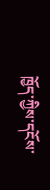ཁྱོད་ཀྱིས་དངོས་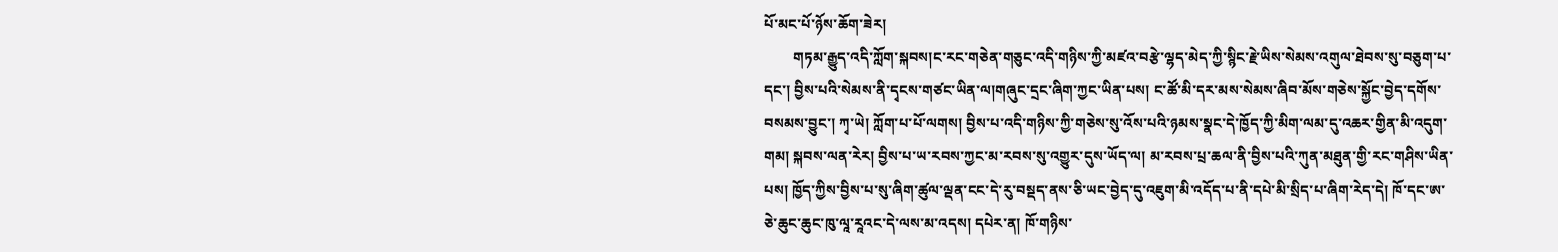པོ་མང་པོ་ཉོས་ཆོག་ཟེར།
        གཏམ་རྒྱུད་འདི་ཀློག་སྐབས།ང་རང་གཅེན་གཅུང་འདི་གཉིས་ཀྱི་མཛའ་བརྩེ་ལྷད་མེད་ཀྱི་སྙིང་རྗེ་ཡིས་སེམས་འགུལ་ཐེབས་སུ་བཅུག་པ་དང་། བྱིས་པའི་སེམས་ནི་དྭངས་གཙང་ཡིན་ལ།གཞུང་དྲང་ཞིག་ཀྱང་ཡིན་པས། ང་ཚོ་མི་དར་མས་སེམས་ཞིབ་མོས་གཅེས་སྐྱོང་བྱེད་དགོས་བསམས་བྱུང་། ཀྭ་ཡེ། ཀློག་པ་པོ་ལགས། བྱིས་པ་འདི་གཉིས་ཀྱི་གཅེས་སུ་འོས་པའི་ཉམས་སྣང་དེ་ཁྱོད་ཀྱི་མིག་ལམ་དུ་འཆར་གྱིན་མི་འདུག་གམ། སྐབས་ལན་རེར། བྱིས་པ་ཡ་རབས་ཀྱང་མ་རབས་སུ་འགྱུར་དུས་ཡོད་ལ། མ་རབས་པྲ་ཆལ་ནི་བྱིས་པའི་ཀུན་མཐུན་གྱི་རང་གཤིས་ཡིན་པས། ཁྱོད་ཀྱིས་བྱིས་པ་སུ་ཞིག་ཚུལ་ལྡན་ངང་དེ་རུ་བསྡད་ནས་ཅི་ཡང་བྱེད་དུ་འཇུག་མི་འདོད་པ་ནི་དཔེ་མི་སྲིད་པ་ཞིག་རེད་དེ། ཁོ་དང་ཨ་ཅེ་ཆུང་ཆུང་ཁུ་ལཱ་རཱའང་དེ་ལས་མ་འདས། དཔེར་ན། ཁོ་གཉིས་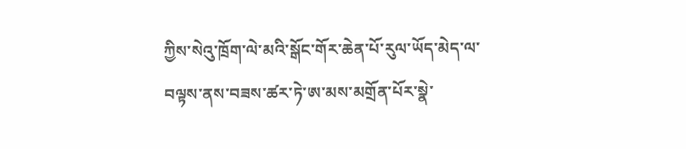ཀྱིས་སེའུ་ཁྲོག་ལེ་མའི་སྒོང་གོར་ཆེན་པོ་རུལ་ཡོད་མེད་ལ་བལྟས་ནས་བཟས་ཚར་ཏེ་ཨ་མས་མགྲོན་པོར་སྣེ་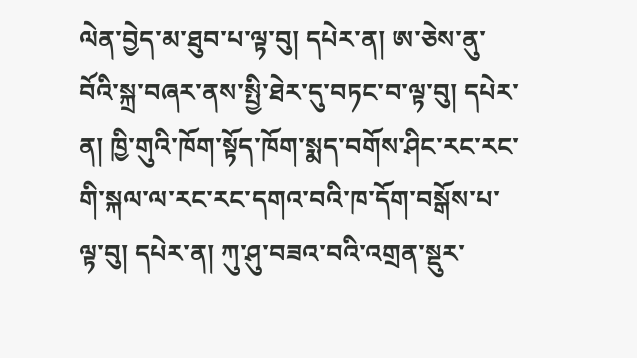ལེན་བྱེད་མ་ཐུབ་པ་ལྟ་བུ། དཔེར་ན། ཨ་ཅེས་ནུ་བོའི་སྐྲ་བཞར་ནས་སྤྱི་ཐེར་དུ་བཏང་བ་ལྟ་བུ། དཔེར་ན། ཁྱི་གུའི་ཁོག་སྟོད་ཁོག་སྨད་བགོས་ཤིང་རང་རང་གི་སྐལ་ལ་རང་རང་དགའ་བའི་ཁ་དོག་བསྒོས་པ་ལྟ་བུ། དཔེར་ན། ཀུ་ཤུ་བཟའ་བའི་འགྲན་སྡུར་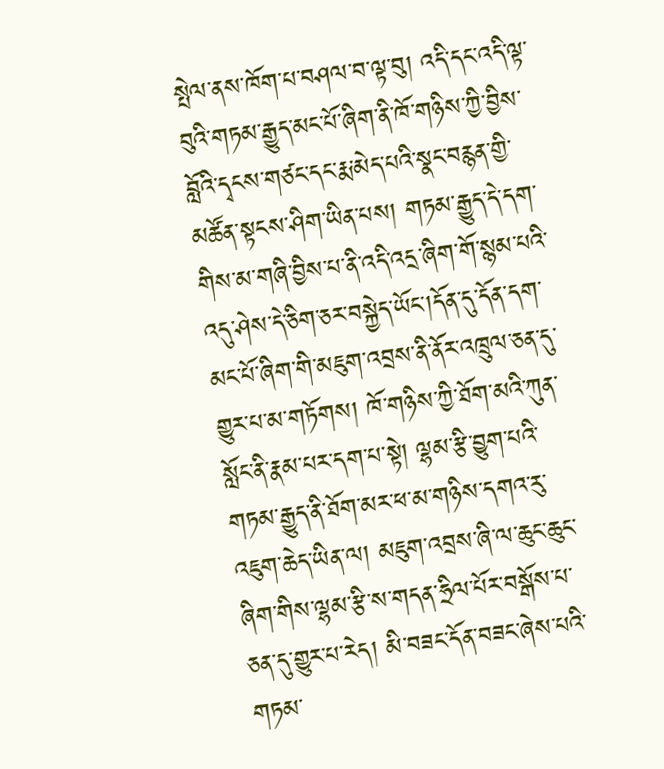སྤེལ་ནས་ཁོག་པ་བཤལ་བ་ལྟ་བུ། འདི་དང་འདི་ལྟ་བུའི་གཏམ་རྒྱུད་མང་པོ་ཞིག་ནི་ཁོ་གཉིས་ཀྱི་བྱིས་བློའི་དྭངས་གཙང་དང་རྨ་མེད་པའི་སྣང་བརྙན་གྱི་མཚོན་སྟངས་ཤིག་ཡིན་པས། གཏམ་རྒྱུད་དེ་དག་གིས་མ་གཞི་བྱིས་པ་ནི་འདི་འདྲ་ཞིག་གོ་སྙམ་པའི་འདུ་ཤེས་དེ་ཅིག་ཅར་བསྐྱེད་ཡོང་།དོན་དུ་དོན་དག་མང་པོ་ཞིག་གི་མཇུག་འབྲས་ནི་ནོར་འཁྲུལ་ཅན་དུ་གྱུར་པ་མ་གཏོགས། ཁོ་གཉིས་ཀྱི་ཐོག་མའི་ཀུན་སློང་ནི་རྣམ་པར་དག་པ་སྟེ། ལྷམ་རྩི་བྱུག་པའི་གཏམ་རྒྱུད་ནི་ཐོག་མར་ཕ་མ་གཉིས་དགའ་རུ་འཇུག་ཆེད་ཡིན་ལ། མཇུག་འབྲས་ཞི་ལ་ཆུང་ཆུང་ཞིག་གིས་ལྷམ་རྩི་ས་གདན་ཧྲིལ་པོར་བསྒོས་པ་ཅན་དུ་གྱུར་པ་རེད། མི་བཟང་དོན་བཟང་ཞེས་པའི་གཏམ་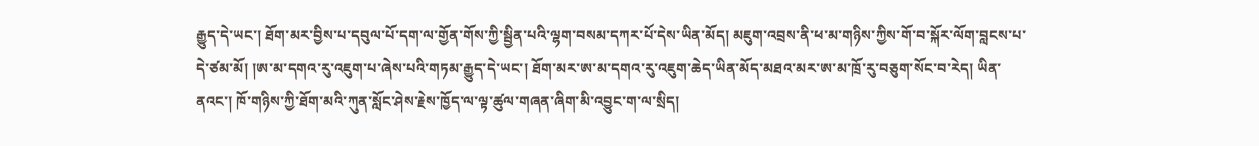རྒྱུད་དེ་ཡང་། ཐོག་མར་བྱིས་པ་དབུལ་པོ་དག་ལ་གྱོན་གོས་ཀྱི་སྦྱིན་པའི་ལྷག་བསམ་དཀར་པོ་དེས་ཡིན་མོད། མཇུག་འབྲས་ནི་ཕ་མ་གཉིས་ཀྱིས་གོ་བ་སྐོར་ལོག་བླངས་པ་དེ་ཙམ་མོ། །ཨ་མ་དགའ་རུ་འཇུག་པ་ཞེས་པའི་གཏམ་རྒྱུད་དེ་ཡང་། ཐོག་མར་ཨ་མ་དགའ་རུ་འཇུག་ཆེད་ཡིན་མོད་མཐའ་མར་ཨ་མ་ཁྲོ་རུ་བཅུག་སོང་བ་རེད། ཡིན་ནའང་། ཁོ་གཉིས་ཀྱི་ཐོག་མའི་ཀུན་སློང་ཤེས་རྗེས་ཁྱོད་ལ་ལྟ་ཚུལ་གཞན་ཞིག་མི་འབྱུང་ག་ལ་སྲིད།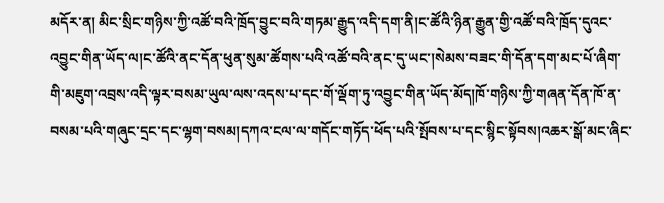མདོར་ན། མིང་སྲིང་གཉིས་ཀྱི་འཚོ་བའི་ཁྲོད་བྱུང་བའི་གཏམ་རྒྱུད་འདི་དག་ནི།ང་ཚོའི་ཉིན་རྒྱུན་གྱི་འཚོ་བའི་ཁྲོད་དུའང་འབྱུང་གིན་ཡོད་ལ།ང་ཚོའི་ནང་དོན་ཕུན་སུམ་ཚོགས་པའི་འཚོ་བའི་ནང་དུ་ཡང་།སེམས་བཟང་གི་དོན་དག་མང་པོ་ཞིག་གི་མཇུག་འབྲས་འདི་ལྟར་བསམ་ཡུལ་ལས་འདས་པ་དང་གོ་ལྡོག་ཏུ་འབྱུང་གིན་ཡོད་མོད།ཁོ་གཉིས་ཀྱི་གཞན་དོན་ཁོ་ན་བསམ་པའི་གཞུང་དྲང་དང་ལྷག་བསམ།དཀའ་ངལ་ལ་གདོང་གཏོད་ཕོད་པའི་སྤོབས་པ་དང་སྙིང་སྟོབས།འཆར་སྒོ་མང་ཞིང་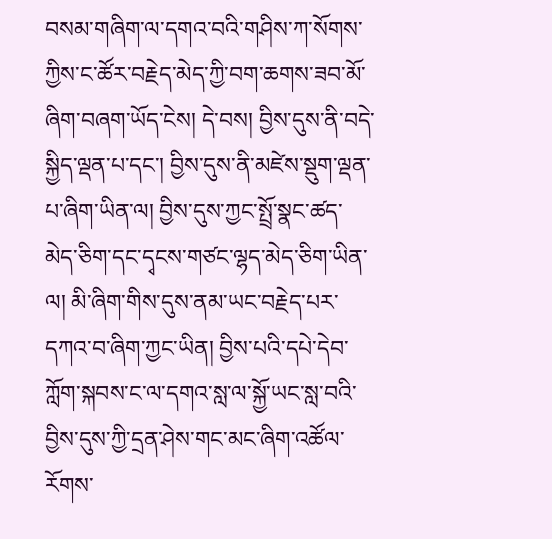བསམ་གཞིག་ལ་དགའ་བའི་གཤིས་ཀ་སོགས་ཀྱིས་ང་ཚོར་བརྗེད་མེད་ཀྱི་བག་ཆགས་ཟབ་མོ་ཞིག་བཞག་ཡོད་ངེས། དེ་བས། བྱིས་དུས་ནི་བདེ་སྐྱིད་ལྡན་པ་དང་། བྱིས་དུས་ནི་མཛེས་སྡུག་ལྡན་པ་ཞིག་ཡིན་ལ། བྱིས་དུས་ཀྱང་སྤྲོ་སྣང་ཚད་མེད་ཅིག་དང་དྭངས་གཙང་ལྷད་མེད་ཅིག་ཡིན་ལ། མི་ཞིག་གིས་དུས་ནམ་ཡང་བརྗེད་པར་དཀའ་བ་ཞིག་ཀྱང་ཡིན། བྱིས་པའི་དཔེ་དེབ་ཀློག་སྐབས་ང་ལ་དགའ་སླ་ལ་སྐྱོ་ཡང་སླ་བའི་བྱིས་དུས་ཀྱི་དྲན་ཤེས་གང་མང་ཞིག་འཚོལ་རོགས་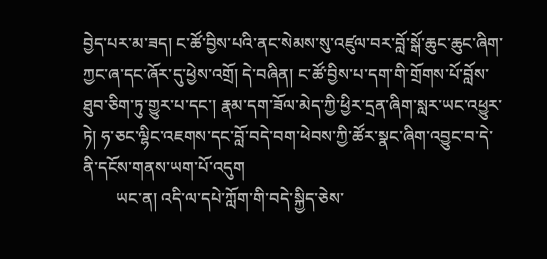བྱེད་པར་མ་ཟད། ང་ཚོ་བྱིས་པའི་ནང་སེམས་སུ་འཛུལ་བར་བློ་སྒོ་ཆུང་ཆུང་ཞིག་ཀྱང་ཞ་དང་ཞོར་དུ་ཕྱེས་འགྲོ། དེ་བཞིན། ང་ཚོ་བྱིས་པ་དག་གི་གྲོགས་པོ་བློས་ཐུབ་ཅིག་ཏུ་གྱུར་པ་དང་། རྣམ་དག་ཟོལ་མེད་ཀྱི་ཕྱིར་དྲན་ཞིག་སླར་ཡང་འཕྱུར་ཏེ། ཧ་ཅང་ལྷིང་འཇགས་དང་བློ་བདེ་བག་ཕེབས་ཀྱི་ཚོར་སྣང་ཞིག་འབྱུང་བ་དེ་ནི་དངོས་གནས་ཡག་པོ་འདུག
        ཡང་ན། འདི་ལ་དཔེ་ཀློག་གི་བདེ་སྐྱིད་ཅེས་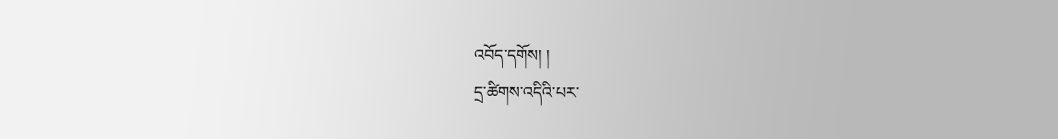འབོད་དགོས། །
དྲ་ཚིགས་འདིའི་པར་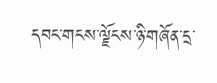དབང་གངས་ལྗོངས་ཉི་གཞོན་དྲ་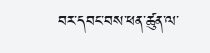བར་དབང་བས་ཕན་ཚུན་ལ་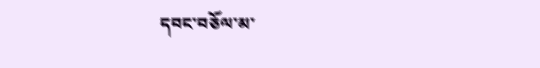དབང་བཅོལ་མ་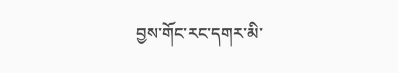བྱས་གོང་རང་དགར་མི་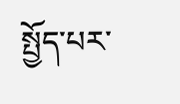སྤྱོད་པར་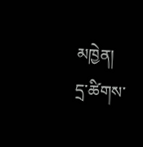མཁྱེན།
དྲ་ཚིགས་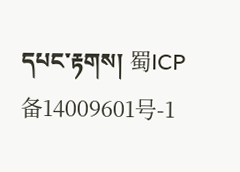དཔང་རྟགས། 蜀ICP备14009601号-1